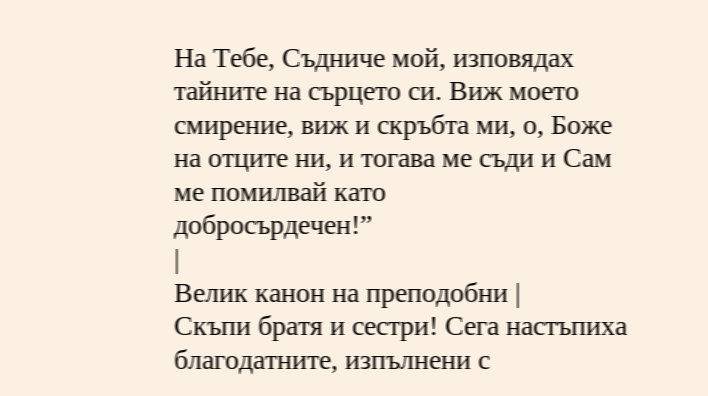На Тебе, Съдниче мой, изповядах тайните на сърцето си. Виж моето смирение, виж и скръбта ми, о, Боже на отците ни, и тогава ме съди и Сам ме помилвай като
добросърдечен!”
|
Велик канон на преподобни |
Скъпи братя и сестри! Сега настъпиха благодатните, изпълнени с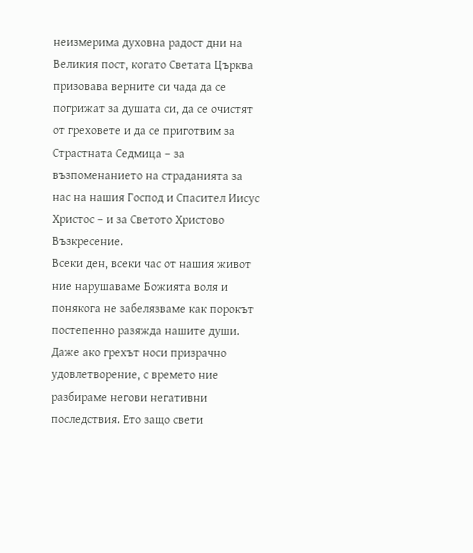неизмерима духовна радост дни на Великия пост, когато Светата Църква призовава верните си чада да се погрижат за душата си, да се очистят от греховете и да се приготвим за Страстната Седмица – за възпоменанието на страданията за нас на нашия Господ и Спасител Иисус Христос – и за Светото Христово Възкресение.
Всеки ден, всеки час от нашия живот ние нарушаваме Божията воля и понякога не забелязваме как порокът постепенно разяжда нашите души. Даже ако грехът носи призрачно удовлетворение, с времето ние разбираме негови негативни последствия. Ето защо свети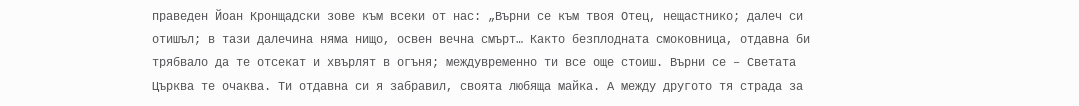праведен Йоан Кронщадски зове към всеки от нас: „Върни се към твоя Отец, нещастнико; далеч си отишъл; в тази далечина няма нищо, освен вечна смърт… Както безплодната смоковница, отдавна би трябвало да те отсекат и хвърлят в огъня; междувременно ти все още стоиш. Върни се – Светата Църква те очаква. Ти отдавна си я забравил, своята любяща майка. А между другото тя страда за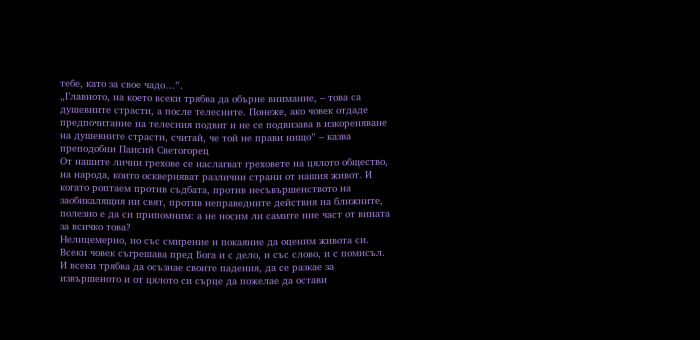тебе, като за свое чадо…”.
„Главното, на което всеки трябва да обърне внимание, – това са душевните страсти, а после телесните. Понеже, ако човек отдаде предпочитание на телесния подвиг и не се подвизава в изкореняване на душевните страсти, считай, че той не прави нищо” – казва
преподобни Паисий Светогорец
От нашите лични грехове се наслагват греховете на цялото общество, на народа, които оскверняват различни страни от нашия живот. И когато роптаем против съдбата, против несъвършенството на заобикалящия ни свят, против неправедните действия на ближните, полезно е да си припомним: а не носим ли самите ние част от вината за всичко това?
Нелицемерно, но със смирение и покаяние да оценим живота си. Всеки човек съгрешава пред Бога и с дело, и със слово, и с помисъл. И всеки трябва да осъзнае своите падения, да се разкае за извършеното и от цялото си сърце да пожелае да остави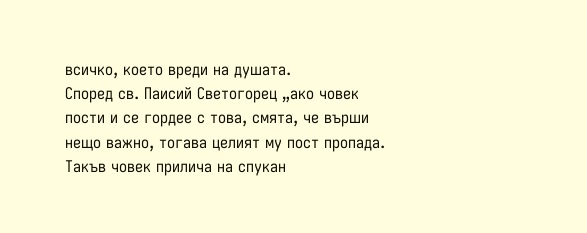всичко, което вреди на душата.
Според св. Паисий Светогорец „ако човек пости и се гордее с това, смята, че върши нещо важно, тогава целият му пост пропада. Такъв човек прилича на спукан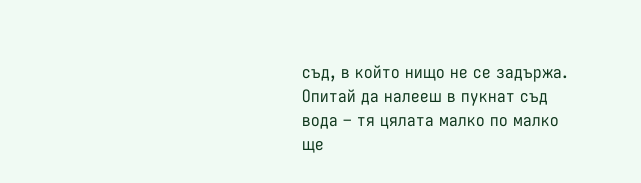съд, в който нищо не се задържа. Опитай да налееш в пукнат съд вода – тя цялата малко по малко ще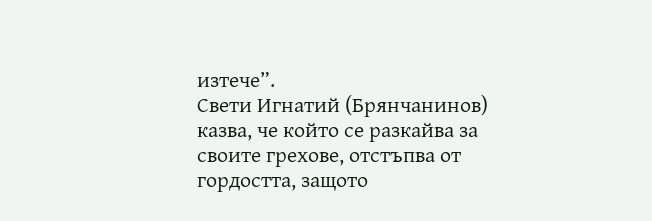изтече”.
Свети Игнатий (Брянчанинов) казва, че който се разкайва за своите грехове, отстъпва от гордостта, защото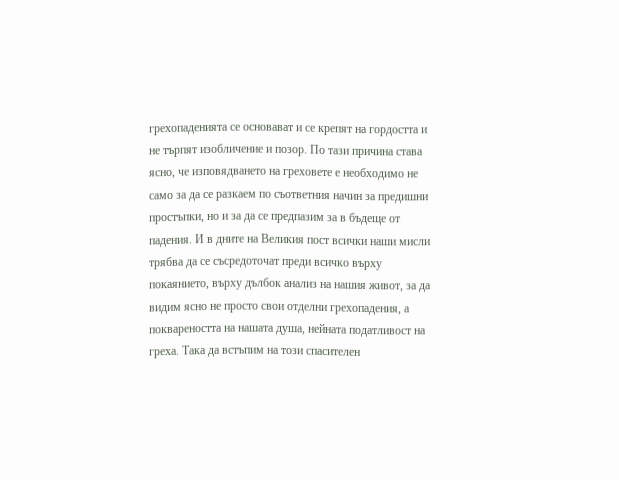грехопаденията се основават и се крепят на гордостта и не търпят изобличение и позор. По тази причина става ясно, че изповядването на греховете е необходимо не само за да се разкаем по съответния начин за предишни простъпки, но и за да се предпазим за в бъдеще от падения. И в дните на Великия пост всички наши мисли трябва да се съсредоточат преди всичко върху покаянието, върху дълбок анализ на нашия живот, за да видим ясно не просто свои отделни грехопадения, а поквареността на нашата душа, нейната податливост на греха. Така да встъпим на този спасителен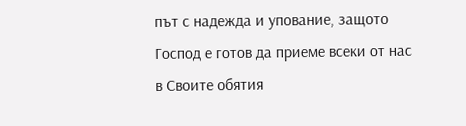път с надежда и упование, защото Господ е готов да приеме всеки от нас в Своите обятия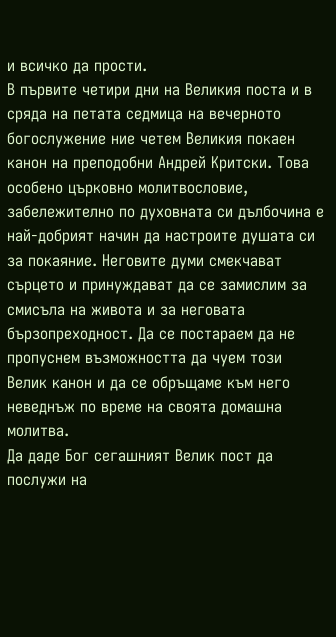и всичко да прости.
В първите четири дни на Великия поста и в сряда на петата седмица на вечерното богослужение ние четем Великия покаен канон на преподобни Андрей Критски. Това особено църковно молитвословие, забележително по духовната си дълбочина е най-добрият начин да настроите душата си за покаяние. Неговите думи смекчават сърцето и принуждават да се замислим за смисъла на живота и за неговата бързопреходност. Да се постараем да не пропуснем възможността да чуем този Велик канон и да се обръщаме към него неведнъж по време на своята домашна молитва.
Да даде Бог сегашният Велик пост да послужи на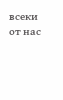всеки от нас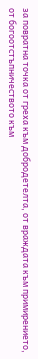за повратна точка от греха към добродетелта, от враждата към примирението, от богоотстъпничеството към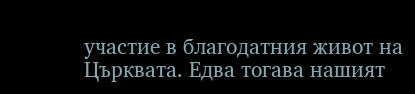участие в благодатния живот на Църквата. Едва тогава нашият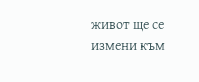живот ще се измени към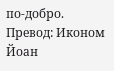по-добро.
Превод: Иконом Йоан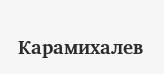Карамихалев